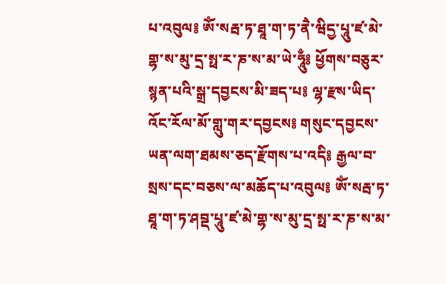པ་འབུལ༔ ཨོཾ་སརྦ་ཏ་ཐཱ་ག་ཏ་ནཻ་ཝིདྱ་པཱུ་ཛ་མེ་གྷ་ས་མུ་དྲ་སྥ་ར་ཎ་ས་མ་ཡེ་ཧཱུྃ༔ ཕྱོགས་བཅུར་སྙན་པའི་སྒྲ་དབྱངས་མི་ཟད་པ༔ ལྷ་རྫས་ཡིད་འོང་རོལ་མོ་གླུ་གར་དབྱངས༔ གསུང་དབྱངས་ཡན་ལག་ཐམས་ཅད་རྫོགས་པ་འདི༔ རྒྱལ་བ་སྲས་དང་བཅས་ལ་མཆོད་པ་འབུལ༔ ཨོཾ་སརྦ་ཏ་ཐཱ་ག་ཏ་ཤབྡ་པཱུ་ཛ་མེ་གྷ་ས་མུ་དྲ་སྥ་ར་ཎ་ས་མ་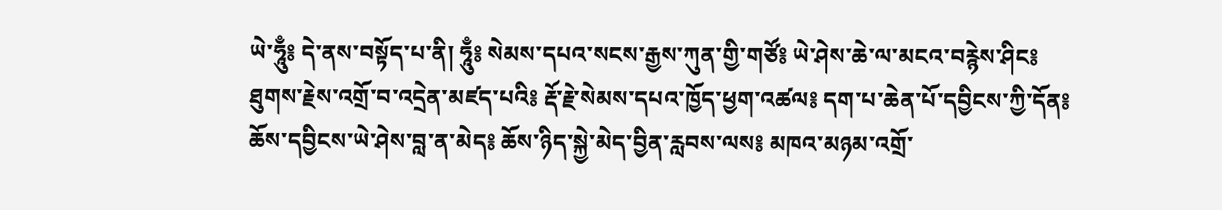ཡེ་ཧཱུྃ༔ དེ་ནས་བསྟོད་པ་ནི། ཧཱུྃ༔ སེམས་དཔའ་སངས་རྒྱས་ཀུན་གྱི་གཙོ༔ ཡེ་ཤེས་ཆེ་ལ་མངའ་བརྙེས་ཤིང༔ ཐུགས་རྗེས་འགྲོ་བ་འདྲེན་མཛད་པའི༔ རྡོ་རྗེ་སེམས་དཔའ་ཁྱོད་ཕྱག་འཚལ༔ དག་པ་ཆེན་པོ་དབྱིངས་ཀྱི་དོན༔ ཆོས་དབྱིངས་ཡེ་ཤེས་བླ་ན་མེད༔ ཆོས་ཉིད་སྐྱེ་མེད་བྱིན་རླབས་ལས༔ མཁའ་མཉམ་འགྲོ་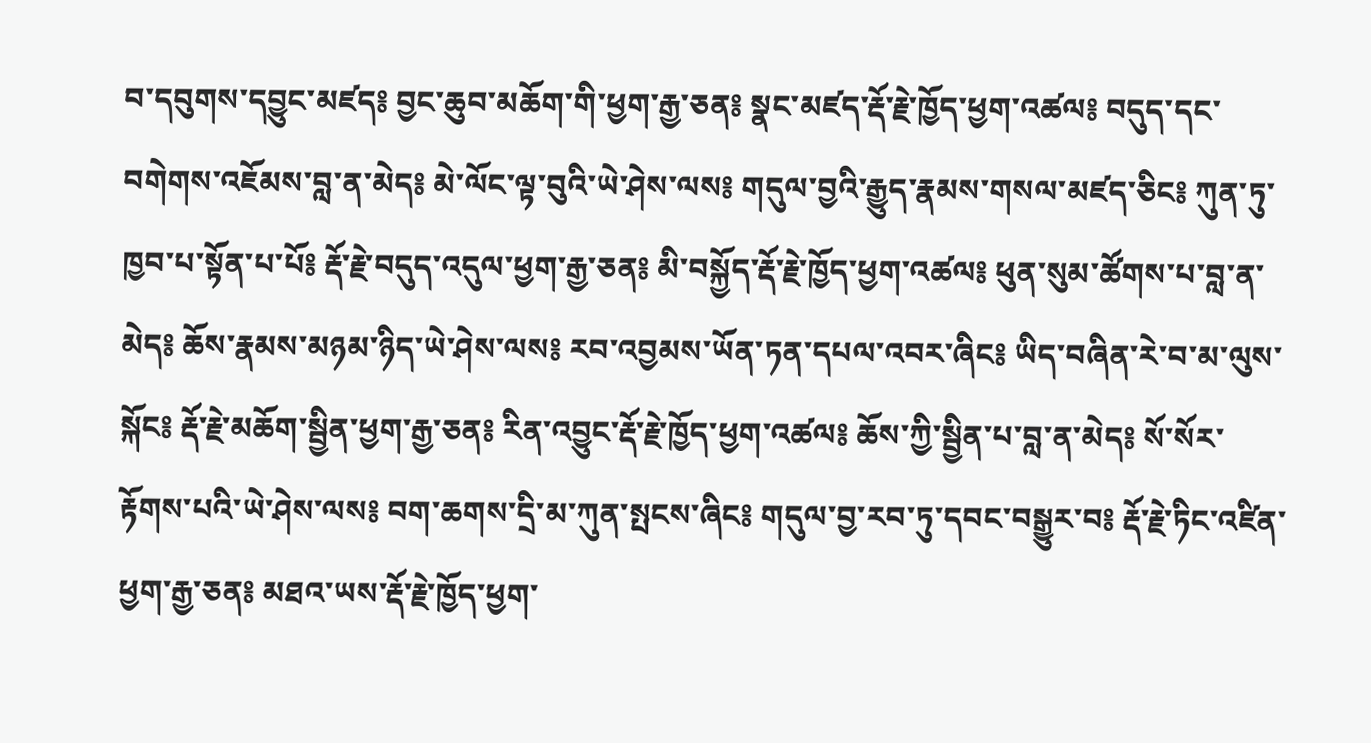བ་དབུགས་དབྱུང་མཛད༔ བྱང་ཆུབ་མཆོག་གི་ཕྱག་རྒྱ་ཅན༔ སྣང་མཛད་རྡོ་རྗེ་ཁྱོད་ཕྱག་འཚལ༔ བདུད་དང་བགེགས་འཇོམས་བླ་ན་མེད༔ མེ་ལོང་ལྟ་བུའི་ཡེ་ཤེས་ལས༔ གདུལ་བྱའི་རྒྱུད་རྣམས་གསལ་མཛད་ཅིང༔ ཀུན་ཏུ་ཁྱབ་པ་སྟོན་པ་པོ༔ རྡོ་རྗེ་བདུད་འདུལ་ཕྱག་རྒྱ་ཅན༔ མི་བསྐྱོད་རྡོ་རྗེ་ཁྱོད་ཕྱག་འཚལ༔ ཕུན་སུམ་ཚོགས་པ་བླ་ན་མེད༔ ཆོས་རྣམས་མཉམ་ཉིད་ཡེ་ཤེས་ལས༔ རབ་འབྱམས་ཡོན་ཏན་དཔལ་འབར་ཞིང༔ ཡིད་བཞིན་རེ་བ་མ་ལུས་སྐོང༔ རྡོ་རྗེ་མཆོག་སྦྱིན་ཕྱག་རྒྱ་ཅན༔ རིན་འབྱུང་རྡོ་རྗེ་ཁྱོད་ཕྱག་འཚལ༔ ཆོས་ཀྱི་སྦྱིན་པ་བླ་ན་མེད༔ སོ་སོར་རྟོགས་པའི་ཡེ་ཤེས་ལས༔ བག་ཆགས་དྲི་མ་ཀུན་སྤངས་ཞིང༔ གདུལ་བྱ་རབ་ཏུ་དབང་བསྒྱུར་བ༔ རྡོ་རྗེ་ཏིང་འཛིན་ཕྱག་རྒྱ་ཅན༔ མཐའ་ཡས་རྡོ་རྗེ་ཁྱོད་ཕྱག་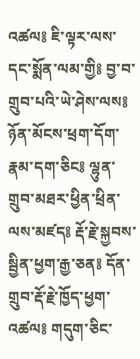འཚལ༔ ཇི་ལྟར་ལས་དང་སྨོན་ལམ་གྱི༔ བྱ་བ་གྲུབ་པའི་ཡེ་ཤེས་ལས༔ ཉོན་མོངས་ཕྲག་དོག་རྣམ་དག་ཅིང༔ ལྷུན་གྲུབ་མཐར་ཕྱིན་ཕྲིན་ལས་མཛད༔ རྡོ་རྗེ་སྐྱབས་སྦྱིན་ཕྱག་རྒྱ་ཅན༔ དོན་གྲུབ་རྡོ་རྗེ་ཁྱོད་ཕྱག་འཚལ༔ གདུག་ཅིང་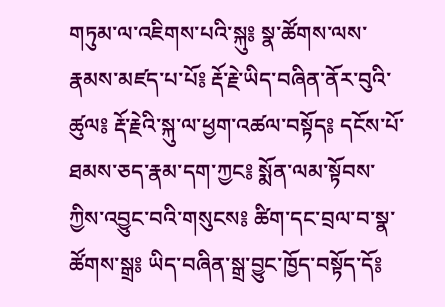གཏུམ་ལ་འཇིགས་པའི་སྐུ༔ སྣ་ཚོགས་ལས་རྣམས་མཛད་པ་པོ༔ རྡོ་རྗེ་ཡིད་བཞིན་ནོར་བུའི་ཚུལ༔ རྡོ་རྗེའི་སྐུ་ལ་ཕྱག་འཚལ་བསྟོད༔ དངོས་པོ་ཐམས་ཅད་རྣམ་དག་ཀྱང༔ སྨོན་ལམ་སྟོབས་ཀྱིས་འབྱུང་བའི་གསུངས༔ ཚིག་དང་བྲལ་བ་སྣ་ཚོགས་སྒྲ༔ ཡིད་བཞིན་སྒྲ་བྱུང་ཁྱོད་བསྟོད་དོ༔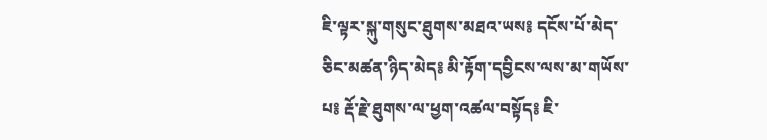ཇི་ལྟར་སྐུ་གསུང་ཐུགས་མཐའ་ཡས༔ དངོས་པོ་མེད་ཅིང་མཚན་ཉིད་མེད༔ མི་རྟོག་དབྱིངས་ལས་མ་གཡོས་པ༔ རྡོ་རྗེ་ཐུགས་ལ་ཕྱག་འཚལ་བསྟོད༔ ཇི་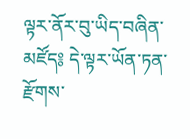ལྟར་ནོར་བུ་ཡིད་བཞིན་མཛོད༔ དེ་ལྟར་ཡོན་ཏན་རྫོགས་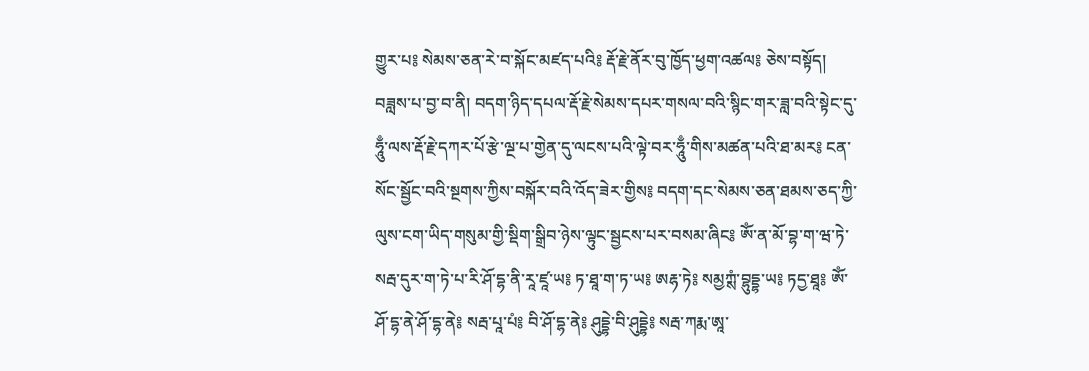གྱུར་པ༔ སེམས་ཅན་རེ་བ་སྐོང་མཛད་པའི༔ རྡོ་རྗེ་ནོར་བུ་ཁྱོད་ཕྱག་འཚལ༔ ཅེས་བསྟོད། བཟླས་པ་བྱ་བ་ནི། བདག་ཉིད་དཔལ་རྡོ་རྗེ་སེམས་དཔར་གསལ་བའི་སྙིང་གར་ཟླ་བའི་སྟེང་དུ་ཧཱུྃ་ལས་རྡོ་རྗེ་དཀར་པོ་རྩེ་ལྔ་པ་གྱེན་དུ་ལངས་པའི་ལྟེ་བར་ཧཱུྃ་གིས་མཚན་པའི་ཐ་མར༔ ངན་སོང་སྦྱོང་བའི་སྔགས་ཀྱིས་བསྐོར་བའི་འོད་ཟེར་གྱིས༔ བདག་དང་སེམས་ཅན་ཐམས་ཅད་ཀྱི་ལུས་ངག་ཡིད་གསུམ་གྱི་སྡིག་སྒྲིབ་ཉེས་ལྟུང་སྦྱངས་པར་བསམ་ཞིང༔ ཨོཾ་ན་མོ་བྷ་ག་ཝ་ཏེ་སརྦ་དུར་ག་ཏེ་པ་རི་ཤོ་དྷ་ནི་རཱ་ཛཱ་ཡ༔ ཏ་ཐཱ་ག་ཏ་ཡ༔ ཨརྷ་ཏེ༔ སམྱཀྶཾ་བྷུདྡྷ་ཡ༔ ཏདྱ་ཐཱ༔ ཨོཾ་ཤོ་དྷ་ནེ་ཤོ་དྷ་ནེ༔ སརྦ་པཱ་པཾ༔ བི་ཤོ་དྷ་ནེ༔ ཤུདྡྷེ་བི་ཤུདྡྷེ༔ སརྦ་ཀརྨ་ཨཱ་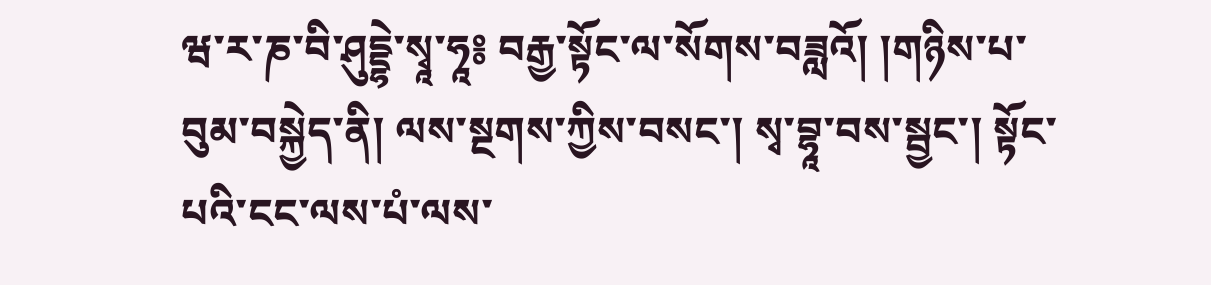ཝ་ར་ཎ་བི་ཤུདྡྷེ་སྭཱ་ཧཱ༔ བརྒྱ་སྟོང་ལ་སོགས་བཟླའོ། །གཉིས་པ་བུམ་བསྐྱེད་ནི། ལས་སྔགས་ཀྱིས་བསང་། སྭ་བྷཱ་བས་སྦྱང་། སྟོང་པའི་ངང་ལས་པཾ་ལས་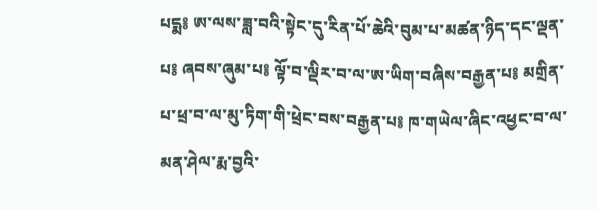པདྨ༔ ཨ་ལས་ཟླ་བའི་སྟེང་དུ་རིན་པོ་ཆེའི་བུམ་པ་མཚན་ཉིད་དང་ལྡན་པ༔ ཞབས་ཞུམ་པ༔ ལྟོ་བ་ལྡིར་བ་ལ་ཨ་ཡིག་བཞིས་བརྒྱན་པ༔ མགྲིན་པ་ཕྲ་བ་ལ་མུ་ཏིག་གི་ཕྲེང་བས་བརྒྱན་པ༔ ཁ་གཡེལ་ཞིང་འཕྱང་བ་ལ་མན་ཤེལ་རྨ་བྱའི་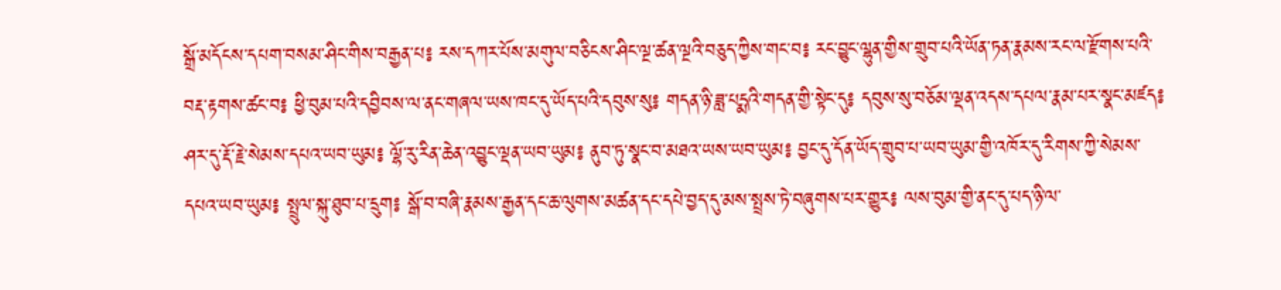སྒྲོ་མདོངས་དཔག་བསམ་ཤིང་གིས་བརྒྱན་པ༔ རས་དཀར་པོས་མགུལ་བཅིངས་ཤིང་ལྔ་ཚན་ལྔའི་བཅུད་ཀྱིས་གང་བ༔ རང་བྱུང་ལྷུན་གྱིས་གྲུབ་པའི་ཡོན་ཏན་རྣམས་རང་ལ་རྫོགས་པའི་བརྡ་རྟགས་ཚང་བ༔ ཕྱི་བུམ་པའི་དབྱིབས་ལ་ནང་གཞལ་ཡས་ཁང་དུ་ཡོད་པའི་དབུས་སུ༔ གདན་ཉི་ཟླ་པདྨའི་གདན་གྱི་སྟེང་དུ༔ དབུས་སུ་བཅོམ་ལྡན་འདས་དཔལ་རྣམ་པར་སྣང་མཛད༔ ཤར་དུ་རྡོ་རྗེ་སེམས་དཔའ་ཡབ་ཡུམ༔ ལྷོ་རུ་རིན་ཆེན་འབྱུང་ལྡན་ཡབ་ཡུམ༔ ནུབ་ཏུ་སྣང་བ་མཐའ་ཡས་ཡབ་ཡུམ༔ བྱང་དུ་དོན་ཡོད་གྲུབ་པ་ཡབ་ཡུམ་གྱི་འཁོར་དུ་རིགས་ཀྱི་སེམས་དཔའ་ཡབ་ཡུམ༔ སྤྲུལ་སྐུ་ཐུབ་པ་དྲུག༔ སྒོ་བ་བཞི་རྣམས་རྒྱན་དང་ཆ་ལུགས་མཚན་དང་དཔེ་བྱད་དུ་མས་སྤྲས་ཏེ་བཞུགས་པར་གྱུར༔ ལས་བུམ་གྱི་ནང་དུ་པད་ཉི་ལ་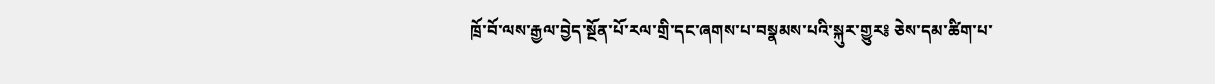ཁྲོ་བོ་ལས་རྒྱལ་བྱེད་སྔོན་པོ་རལ་གྲི་དང་ཞགས་པ་བསྣམས་པའི་སྐུར་གྱུར༔ ཅེས་དམ་ཚིག་པ་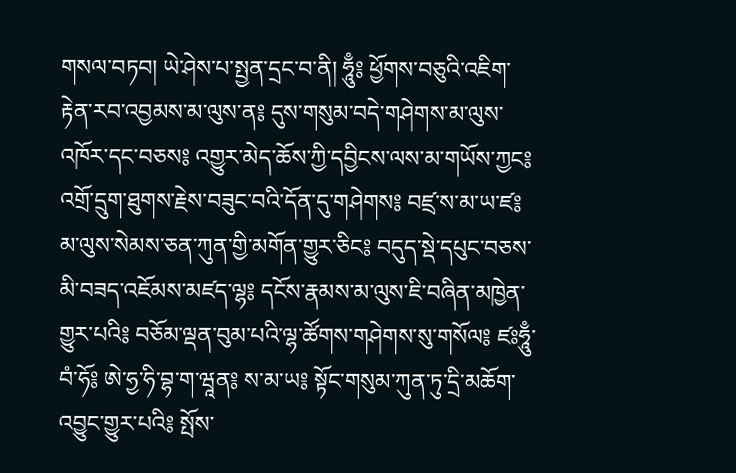གསལ་བཏབ། ཡེ་ཤེས་པ་སྤྱན་དྲང་བ་ནི། ཧཱུྃ༔ ཕྱོགས་བཅུའི་འཇིག་རྟེན་རབ་འབྱམས་མ་ལུས་ན༔ དུས་གསུམ་བདེ་གཤེགས་མ་ལུས་འཁོར་དང་བཅས༔ འགྱུར་མེད་ཆོས་ཀྱི་དབྱིངས་ལས་མ་གཡོས་ཀྱང༔ འགྲོ་དྲུག་ཐུགས་རྗེས་བཟུང་བའི་དོན་དུ་གཤེགས༔ བཛྲ་ས་མ་ཡ་ཛ༔ མ་ལུས་སེམས་ཅན་ཀུན་གྱི་མགོན་གྱུར་ཅིང༔ བདུད་སྡེ་དཔུང་བཅས་མི་བཟད་འཇོམས་མཛད་ལྷ༔ དངོས་རྣམས་མ་ལུས་ཇི་བཞིན་མཁྱེན་གྱུར་པའི༔ བཅོམ་ལྡན་བུམ་པའི་ལྷ་ཚོགས་གཤེགས་སུ་གསོལ༔ ཛཿཧཱུྃ་བཾ་ཧོ༔ ཨེ་ཧྱ་ཧི་བྷ་ག་ཝཱན༔ ས་མ་ཡ༔ སྟོང་གསུམ་ཀུན་ཏུ་དྲི་མཆོག་འབྱུང་གྱུར་པའི༔ སྤོས་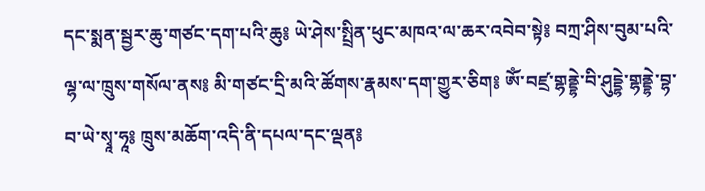དང་སྨན་སྦྱར་ཆུ་གཙང་དག་པའི་ཆུ༔ ཡེ་ཤེས་སྤྲིན་ཕུང་མཁའ་ལ་ཆར་འབེབ་སྟེ༔ བཀྲ་ཤིས་བུམ་པའི་ལྷ་ལ་ཁྲུས་གསོལ་ནས༔ མི་གཙང་དྲི་མའི་ཚོགས་རྣམས་དག་གྱུར་ཅིག༔ ཨོཾ་བཛྲ་གྷནྡྷེ་བི་ཤུདྡྷེ་གྷནྡྷེ་བྷ་བ་ཡེ་སྭཱ་ཧཱ༔ ཁྲུས་མཆོག་འདི་ནི་དཔལ་དང་ལྡན༔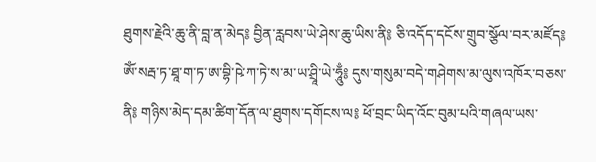ཐུགས་རྗེའི་ཆུ་ནི་བླ་ན་མེད༔ བྱིན་རླབས་ཡེ་ཤེས་ཆུ་ཡིས་ནི༔ ཅི་འདོད་དངོས་གྲུབ་སྩོལ་བར་མཛོད༔ ཨོཾ་སརྦ་ཏ་ཐཱ་ག་ཏ་ཨ་བྷི་ཥེ་ཀ་ཏེ་ས་མ་ཡ་ཤྲཱི་ཡེ་ཧཱུྃ༔ དུས་གསུམ་བདེ་གཤེགས་མ་ལུས་འཁོར་བཅས་ནི༔ གཉིས་མེད་དམ་ཚིག་དོན་ལ་ཐུགས་དགོངས་ལ༔ ཕོ་བྲང་ཡིད་འོང་བུམ་པའི་གཞལ་ཡས་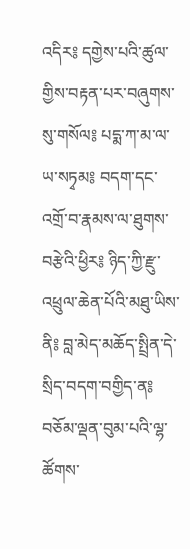འདིར༔ དགྱེས་པའི་ཚུལ་གྱིས་བརྟན་པར་བཞུགས་སུ་གསོལ༔ པདྨ་ཀ་མ་ལ་ཡ་སཏྭམ༔ བདག་དང་འགྲོ་བ་རྣམས་ལ་ཐུགས་བརྩེའི་ཕྱིར༔ ཉིད་ཀྱི་རྫུ་འཕྲུལ་ཆེན་པོའི་མཐུ་ཡིས་ནི༔ བླ་མེད་མཆོད་སྤྲིན་དེ་སྲིད་བདག་བགྱིད་ན༔ བཅོམ་ལྡན་བུམ་པའི་ལྷ་ཚོགས་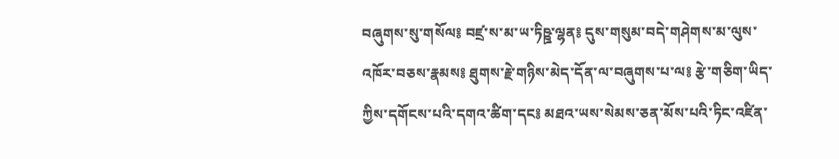བཞུགས་སུ་གསོལ༔ བཛྲ་ས་མ་ཡ་ཏིཥྛ་ལྷན༔ དུས་གསུམ་བདེ་གཤེགས་མ་ལུས་འཁོར་བཅས་རྣམས༔ ཐུགས་རྗེ་གཉིས་མེད་དོན་ལ་བཞུགས་པ་ལ༔ རྩེ་གཅིག་ཡིད་ཀྱིས་དགོངས་པའི་དགའ་ཚིག་དང༔ མཐའ་ཡས་སེམས་ཅན་མོས་པའི་ཏིང་འཛིན་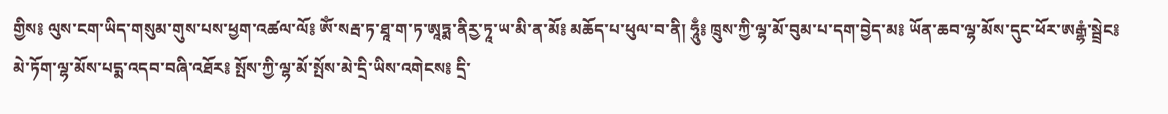གྱིས༔ ལུས་ངག་ཡིད་གསུམ་གུས་པས་ཕྱག་འཚལ་ལོ༔ ཨོཾ་སརྦ་ཏ་ཐཱ་ག་ཏ་ཨཱཏྨ་ནིརྱ་ཏཱ་ཡ་མི་ན་མོ༔ མཆོད་པ་ཕུལ་བ་ནི། ཧཱུྃ༔ ཁྲུས་ཀྱི་ལྷ་མོ་བུམ་པ་དག་བྱེད་མ༔ ཡོན་ཆབ་ལྷ་མོས་དུང་ཕོར་ཨརྒྷཾ་སྦྲེང༔ མེ་ཏོག་ལྷ་མོས་པདྨ་འདབ་བཞི་འཐོར༔ སྤོས་ཀྱི་ལྷ་མོ་སྤོས་མེ་དྲི་ཡིས་འགེངས༔ དྲི་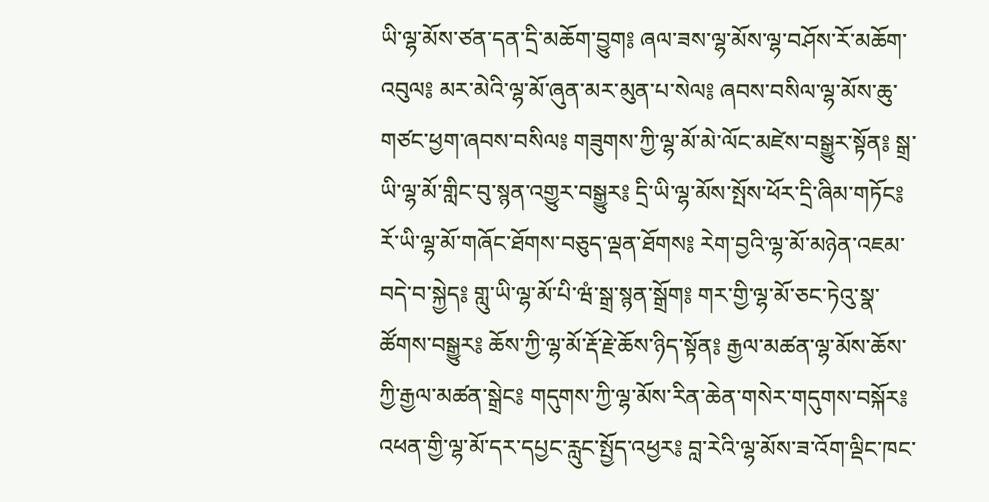ཡི་ལྷ་མོས་ཙན་དན་དྲི་མཆོག་བྱུག༔ ཞལ་ཟས་ལྷ་མོས་ལྷ་བཤོས་རོ་མཆོག་འབུལ༔ མར་མེའི་ལྷ་མོ་ཞུན་མར་མུན་པ་སེལ༔ ཞབས་བསིལ་ལྷ་མོས་ཆུ་གཙང་ཕྱག་ཞབས་བསིལ༔ གཟུགས་ཀྱི་ལྷ་མོ་མེ་ལོང་མཛེས་བསྒྱུར་སྟོན༔ སྒྲ་ཡི་ལྷ་མོ་གླིང་བུ་སྙན་འགྱུར་བསྒྱུར༔ དྲི་ཡི་ལྷ་མོས་སྤོས་ཕོར་དྲི་ཞིམ་གཏོང༔ རོ་ཡི་ལྷ་མོ་གཞོང་ཐོགས་བཅུད་ལྡན་ཐོགས༔ རེག་བྱའི་ལྷ་མོ་མཉེན་འཇམ་བདེ་བ་སྐྱེད༔ གླུ་ཡི་ལྷ་མོ་པི་ཝཾ་སྒྲ་སྙན་སྒྲོག༔ གར་གྱི་ལྷ་མོ་ཅང་ཏེའུ་སྣ་ཚོགས་བསྒྱུར༔ ཆོས་ཀྱི་ལྷ་མོ་རྡོ་རྗེ་ཆོས་ཉིད་སྟོན༔ རྒྱལ་མཚན་ལྷ་མོས་ཆོས་ཀྱི་རྒྱལ་མཚན་སྒྲེང༔ གདུགས་ཀྱི་ལྷ་མོས་རིན་ཆེན་གསེར་གདུགས་བསྐོར༔ འཕན་གྱི་ལྷ་མོ་དར་དཔྱང་རླུང་སྤྱོད་འཕྱར༔ བླ་རེའི་ལྷ་མོས་ཟ་འོག་ལྡིང་ཁང་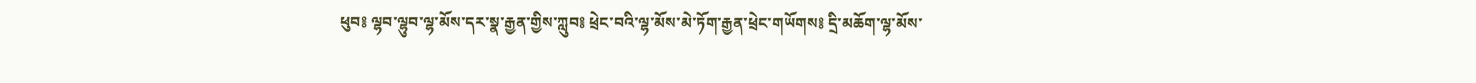ཕུབ༔ ལྷབ་ལྷུབ་ལྷ་མོས་དར་སྣ་རྒྱན་གྱིས་ཀླུབ༔ ཕྲེང་བའི་ལྷ་མོས་མེ་ཏོག་རྒྱན་ཕྲེང་གཡོགས༔ དྲི་མཆོག་ལྷ་མོས་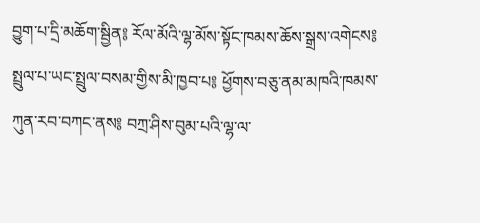བྱུག་པ་དྲི་མཆོག་སྦྱིན༔ རོལ་མོའི་ལྷ་མོས་སྟོང་ཁམས་ཆོས་སྒྲས་འགེངས༔ སྤྲུལ་པ་ཡང་སྤྲུལ་བསམ་གྱིས་མི་ཁྱབ་པ༔ ཕྱོགས་བཅུ་ནམ་མཁའི་ཁམས་ཀུན་རབ་བཀང་ནས༔ བཀྲ་ཤིས་བུམ་པའི་ལྷ་ལ་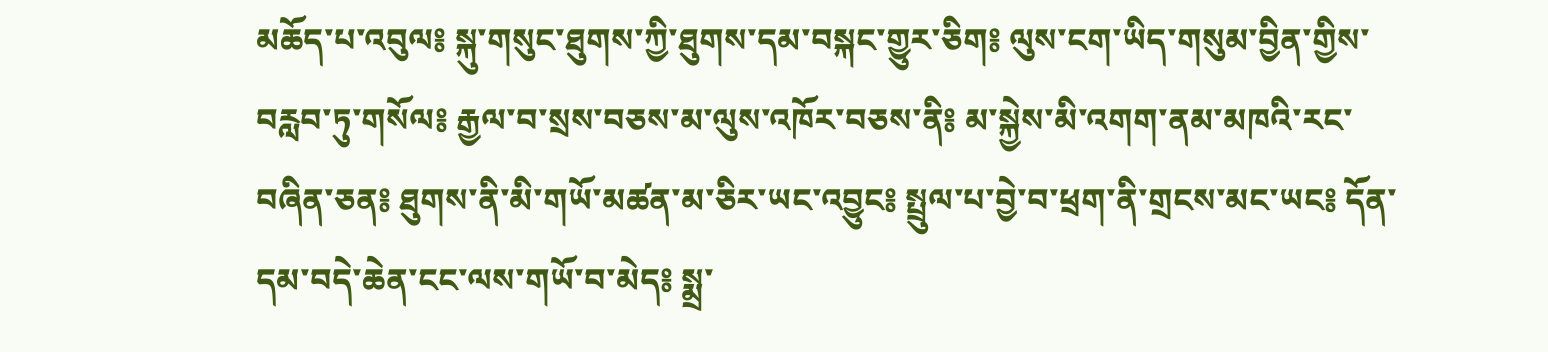མཆོད་པ་འབུལ༔ སྐུ་གསུང་ཐུགས་ཀྱི་ཐུགས་དམ་བསྐང་གྱུར་ཅིག༔ ལུས་ངག་ཡིད་གསུམ་བྱིན་གྱིས་བརླབ་ཏུ་གསོལ༔ རྒྱལ་བ་སྲས་བཅས་མ་ལུས་འཁོར་བཅས་ནི༔ མ་སྐྱེས་མི་འགག་ནམ་མཁའི་རང་བཞིན་ཅན༔ ཐུགས་ནི་མི་གཡོ་མཚན་མ་ཅིར་ཡང་འབྱུང༔ སྤྲུལ་པ་བྱེ་བ་ཕྲག་ནི་གྲངས་མང་ཡང༔ དོན་དམ་བདེ་ཆེན་ངང་ལས་གཡོ་བ་མེད༔ སྨྲ་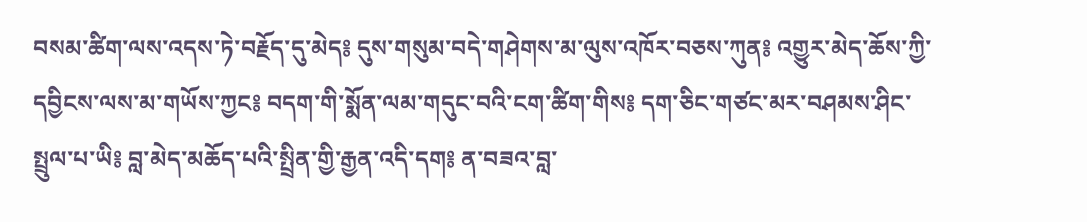བསམ་ཚིག་ལས་འདས་ཏེ་བརྗོད་དུ་མེད༔ དུས་གསུམ་བདེ་གཤེགས་མ་ལུས་འཁོར་བཅས་ཀུན༔ འགྱུར་མེད་ཆོས་ཀྱི་དབྱིངས་ལས་མ་གཡོས་ཀྱང༔ བདག་གི་སྨོན་ལམ་གདུང་བའི་ངག་ཚིག་གིས༔ དག་ཅིང་གཙང་མར་བཤམས་ཤིང་སྤྲུལ་པ་ཡི༔ བླ་མེད་མཆོད་པའི་སྤྲིན་གྱི་རྒྱན་འདི་དག༔ ན་བཟའ་བླ་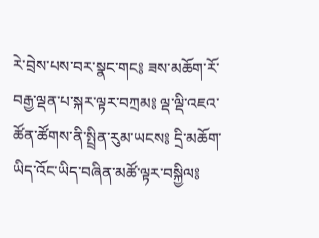རེ་བྲེས་པས་བར་སྣང་གང༔ ཟས་མཆོག་རོ་བརྒྱ་ལྡན་པ་སྐར་ལྟར་བཀྲམ༔ ལྡ་ལྡི་འཇའ་ཚོན་ཚོགས་ནི་སྤྲིན་རུམ་ཡངས༔ དྲི་མཆོག་ཡིད་འོང་ཡིད་བཞིན་མཚོ་ལྟར་བསྐྱིལ༔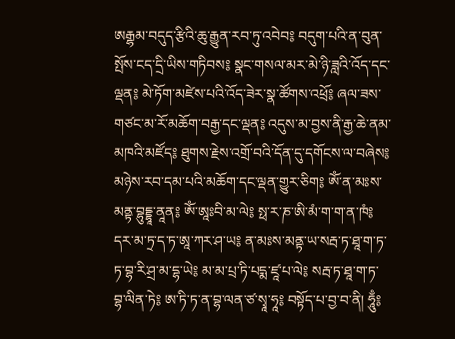ཨརྒྷམ་བདུད་རྩིའི་ཆུ་རྒྱུན་རབ་ཏུ་འབེབ༔ བདུག་པའི་ན་བུན་སྤོས་ངད་དྲི་ཡིས་གཏིབས༔ སྣང་གསལ་མར་མེ་ཉི་ཟླའི་འོད་དང་ལྡན༔ མེ་ཏོག་མཛེས་པའི་འོད་ཟེར་སྣ་ཚོགས་འཕྲོ༔ ཞལ་ཟས་གཙང་མ་རོ་མཆོག་བརྒྱ་དང་ལྡན༔ འདུས་མ་བྱས་ནི་རྒྱ་ཆེ་ནམ་མཁའི་མཛོད༔ ཐུགས་རྗེས་འགྲོ་བའི་དོན་དུ་དགོངས་ལ་བཞེས༔ མཉེས་རབ་དམ་པའི་མཆོག་དང་ལྡན་གྱུར་ཅིག༔ ཨོཾ་ན་མཿས་མནྟ་བྷུདྡྷཱ་ནཱན༔ ཨོཾ་ཨཱཿབི་མ་ལེ༔ སྥ་ར་ཎ་ཨི་མཾ་ག་ག་ན་ཁཾ༔ དར་མ་ཏྲ་ད་ཏ་ཨཱ་ཀར་ཤ་ཡ༔ ན་མཿས་མནྟ་ཡ་སརྦ་ཏ་ཐཱ་ག་ཏ་ཏ་བྷ་རི་ཤྲ་མ་དྷ་ཡེ༔ མ་མ་པྲ་ཏི་པདྨ་ཛཱ་པ་ལེ༔ སརྦ་ཏ་ཐཱ་ག་ཏ་བྷ་ལིན་ཏེ༔ ཨ་ཏི་ཏ་ན་བྷ་ལན་ཙ་སྭཱ་ཧཱ༔ བསྟོད་པ་བྱ་བ་ནི། ཧཱུྃ༔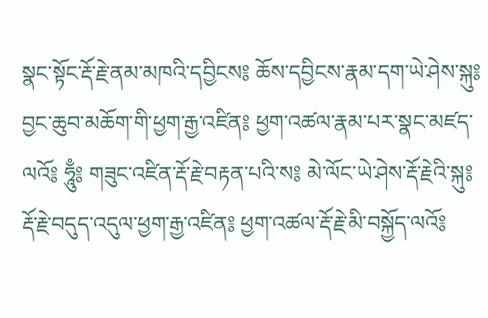སྣང་སྟོང་རྡོ་རྗེ་ནམ་མཁའི་དབྱིངས༔ ཆོས་དབྱིངས་རྣམ་དག་ཡེ་ཤེས་སྐུ༔ བྱང་ཆུབ་མཆོག་གི་ཕྱག་རྒྱ་འཛིན༔ ཕྱག་འཚལ་རྣམ་པར་སྣང་མཛད་ལའོ༔ ཧཱུྃ༔ གཟུང་འཛིན་རྡོ་རྗེ་བརྟན་པའི་ས༔ མེ་ལོང་ཡེ་ཤེས་རྡོ་རྗེའི་སྐུ༔ རྡོ་རྗེ་བདུད་འདུལ་ཕྱག་རྒྱ་འཛིན༔ ཕྱག་འཚལ་རྡོ་རྗེ་མི་བསྐྱོད་ལའོ༔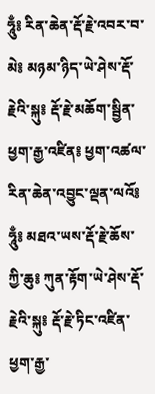ཧཱུྃ༔ རིན་ཆེན་རྡོ་རྗེ་འབར་བ་མེ༔ མཉམ་ཉིད་ཡེ་ཤེས་རྡོ་རྗེའི་སྐུ༔ རྡོ་རྗེ་མཆོག་སྦྱིན་ཕྱག་རྒྱ་འཛིན༔ ཕྱག་འཚལ་རིན་ཆེན་འབྱུང་ལྡན་ལའོ༔ ཧཱུྃ༔ མཐའ་ཡས་རྡོ་རྗེ་ཆོས་ཀྱི་ཆུ༔ ཀུན་རྟོག་ཡེ་ཤེས་རྡོ་རྗེའི་སྐུ༔ རྡོ་རྗེ་ཏིང་འཛིན་ཕྱག་རྒྱ་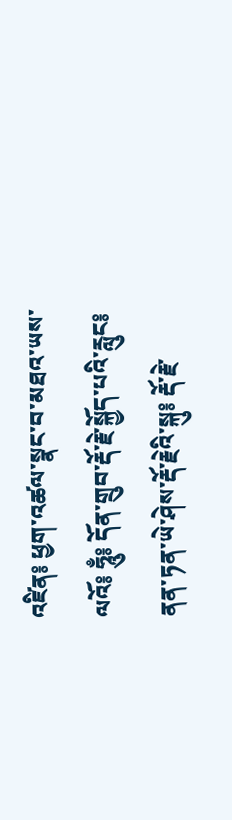འཛིན༔ ཕྱག་འཚལ་སྣང་བ་མཐའ་ཡས་ལའོ༔ ཧཱུྃ༔ དོན་གྲུབ་རྡོ་རྗེ་སྐྱོད་པའི་རླུང༔ ནན་ཏན་ཡེ་ཤེས་རྡོ་རྗེའི་སྐུ༔ རྡོ་རྗེ་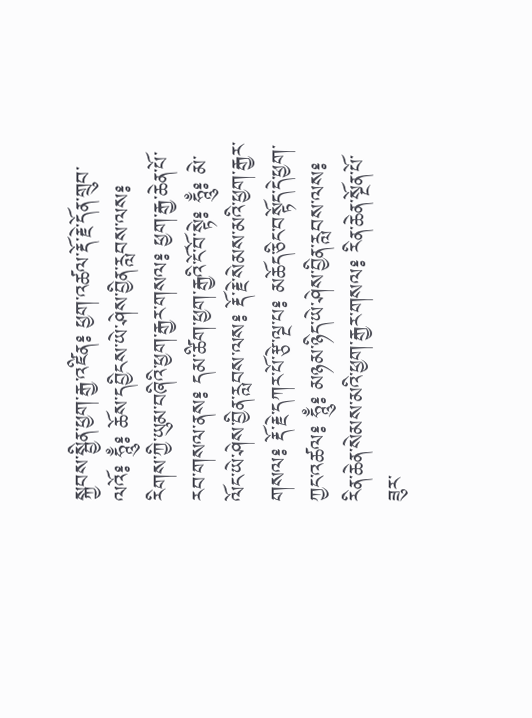སྐྱབས་སྦྱིན་ཕྱག་རྒྱ་འཛིན༔ ཕྱག་འཚལ་རྡོ་རྗེ་དོན་གྲུབ་ལའོ༔ ཧཱུྃ༔ ཆོས་དབྱིངས་ཡེ་ཤེས་བྱིན་རླབས་ལས༔ རིགས་ཀྱི་ཡུམ་བཞིའི་ཕྱག་རྒྱར་གསལ༔ ཕྱག་རྒྱ་ཆེན་པོ་རབ་གསལ་ནས༔ དམ་ཚིག་ཕྱག་རྒྱའི་ངོ་བོ་སྟེ༔ ཧཱུྃ༔ མེ་ལོང་ཡེ་ཤེས་བྱིན་རླབས་ལས༔ རྡོ་རྗེ་སེམས་མའི་ཕྱག་རྒྱར་གསལ༔ རྡོ་རྗེ་དཀར་པོ་རྩེ་ལྔ་པ༔ མཆོད་ཅིང་བསྟོད་དེ་ཕྱག་ཀྱང་འཚལ༔ ཧཱུྃ༔ མཉམ་ཉིད་ཡེ་ཤེས་བྱིན་རླབས་ལས༔ རིན་ཆེན་སེམས་མའི་ཕྱག་རྒྱར་གསལ༔ རིན་ཆེན་སྔོན་པོ་ཟུར་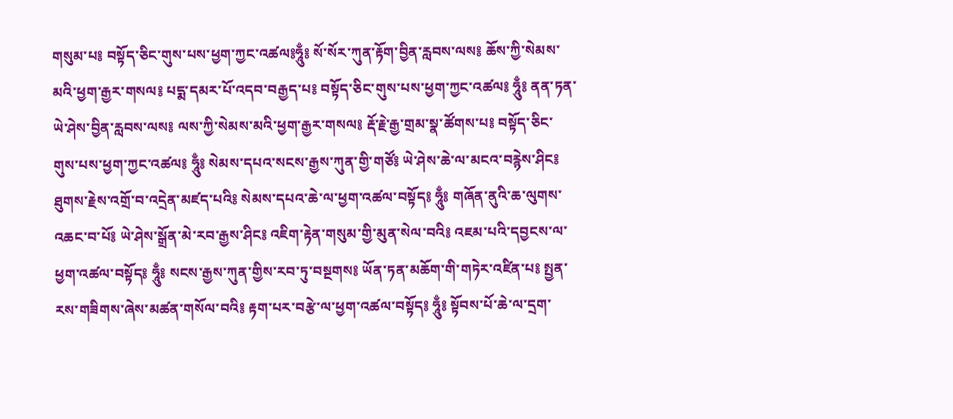གསུམ་པ༔ བསྟོད་ཅིང་གུས་པས་ཕྱག་ཀྱང་འཚལ༔ཧཱུྃ༔ སོ་སོར་ཀུན་རྟོག་བྱིན་རླབས་ལས༔ ཆོས་ཀྱི་སེམས་མའི་ཕྱག་རྒྱར་གསལ༔ པདྨ་དམར་པོ་འདབ་བརྒྱད་པ༔ བསྟོད་ཅིང་གུས་པས་ཕྱག་ཀྱང་འཚལ༔ ཧཱུྃ༔ ནན་ཏན་ཡེ་ཤེས་བྱིན་རླབས་ལས༔ ལས་ཀྱི་སེམས་མའི་ཕྱག་རྒྱར་གསལ༔ རྡོ་རྗེ་རྒྱ་གྲམ་སྣ་ཚོགས་པ༔ བསྟོད་ཅིང་གུས་པས་ཕྱག་ཀྱང་འཚལ༔ ཧཱུྃ༔ སེམས་དཔའ་སངས་རྒྱས་ཀུན་གྱི་གཙོ༔ ཡེ་ཤེས་ཆེ་ལ་མངའ་བརྙེས་ཤིང༔ ཐུགས་རྗེས་འགྲོ་བ་འདྲེན་མཛད་པའི༔ སེམས་དཔའ་ཆེ་ལ་ཕྱག་འཚལ་བསྟོད༔ ཧཱུྃ༔ གཞོན་ནུའི་ཆ་ལུགས་འཆང་བ་པོ༔ ཡེ་ཤེས་སྒྲོན་མེ་རབ་རྒྱས་ཤིང༔ འཇིག་རྟེན་གསུམ་གྱི་མུན་སེལ་བའི༔ འཇམ་པའི་དབྱངས་ལ་ཕྱག་འཚལ་བསྟོད༔ ཧཱུྃ༔ སངས་རྒྱས་ཀུན་གྱིས་རབ་ཏུ་བསྔགས༔ ཡོན་ཏན་མཆོག་གི་གཏེར་འཛིན་པ༔ སྤྱན་རས་གཟིགས་ཞེས་མཚན་གསོལ་བའི༔ རྟག་པར་བརྩེ་ལ་ཕྱག་འཚལ་བསྟོད༔ ཧཱུྃ༔ སྟོབས་པོ་ཆེ་ལ་དྲག་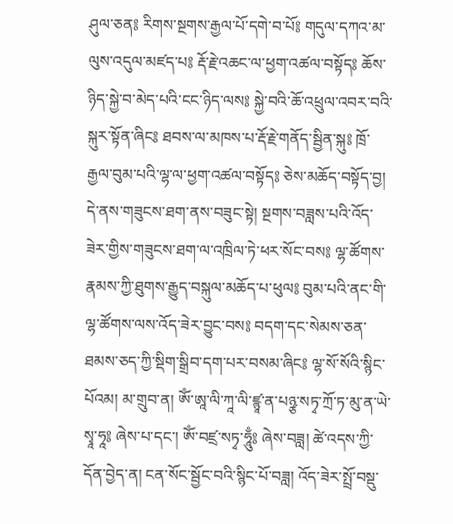ཤུལ་ཅན༔ རིགས་སྔགས་རྒྱལ་པོ་དགེ་བ་པོ༔ གདུལ་དཀའ་མ་ལུས་འདུལ་མཛད་པ༔ རྡོ་རྗེ་འཆང་ལ་ཕྱག་འཚལ་བསྟོད༔ ཆོས་ཉིད་སྐྱེ་བ་མེད་པའི་ངང་ཉིད་ལས༔ སྐྱེ་བའི་ཆོ་འཕྲུལ་འབར་བའི་སྐུར་སྟོན་ཞིང༔ ཐབས་ལ་མཁས་པ་རྡོ་རྗེ་གནོད་སྦྱིན་སྐུ༔ ཁྲོ་རྒྱལ་བུམ་པའི་ལྷ་ལ་ཕྱག་འཚལ་བསྟོད༔ ཅེས་མཆོད་བསྟོད་བྱ། དེ་ནས་གཟུངས་ཐག་ནས་བཟུང་སྟེ། སྔགས་བཟླས་པའི་འོད་ཟེར་གྱིས་གཟུངས་ཐག་ལ་འཁྲིལ་ཏེ་ཕར་སོང་བས༔ ལྷ་ཚོགས་རྣམས་ཀྱི་ཐུགས་རྒྱུད་བསྐུལ་མཆོད་པ་ཕུལ༔ བུམ་པའི་ནང་གི་ལྷ་ཚོགས་ལས་འོད་ཟེར་བྱུང་བས༔ བདག་དང་སེམས་ཅན་ཐམས་ཅད་ཀྱི་སྡིག་སྒྲིབ་དག་པར་བསམ་ཞིང༔ ལྷ་སོ་སོའི་སྙིང་པོའམ། མ་གྲུབ་ན། ཨོཾ་ཨཱ་ལི་ཀཱ་ལི་ཛྙཱ་ན་པཉྩ་སཏྭ་ཀྲོ་ཏ་མུ་ན་ཡེ་སྭཱ་ཧཱ༔ ཞེས་པ་དང་། ཨོཾ་བཛྲ་སཏྭ་ཧཱུྃ༔ ཞེས་བཟླ། ཚེ་འདས་ཀྱི་དོན་བྱེད་ན། ངན་སོང་སྦྱོང་བའི་སྙིང་པོ་བཟླ། འོད་ཟེར་སྤྲོ་བསྡུ་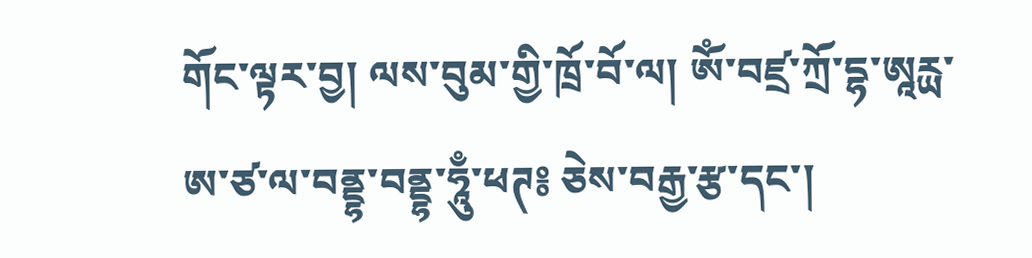གོང་ལྟར་བྱ། ལས་བུམ་གྱི་ཁྲོ་བོ་ལ། ཨོཾ་བཛྲ་ཀྲོ་དྷ་ཨཱརྻ་ཨ་ཙ་ལ་བནྡྷ་བནྡྷ་ཧཱུྃ་ཕཊ༔ ཅེས་བརྒྱ་རྩ་དང་།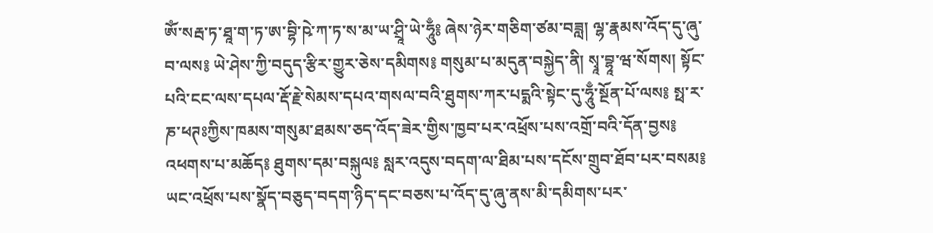ཨོཾ་སརྦ་ཏ་ཐཱ་ག་ཏ་ཨ་བྷི་ཥེ་ཀ་ཏ་ས་མ་ཡ་ཤྲཱི་ཡེ་ཧཱུྃ༔ ཞེས་ཉེར་གཅིག་ཙམ་བཟླ། ལྷ་རྣམས་འོད་དུ་ཞུ་བ་ལས༔ ཡེ་ཤེས་ཀྱི་བདུད་རྩིར་གྱུར་ཅེས་དམིགས༔ གསུམ་པ་མདུན་བསྐྱེད་ནི། སྭཱ་བྷཱ་ཝ་སོགས། སྟོང་པའི་ངང་ལས་དཔལ་རྡོ་རྗེ་སེམས་དཔའ་གསལ་བའི་ཐུགས་ཀར་པདྨའི་སྟེང་དུ་ཧཱུྃ་སྔོན་པོ་ལས༔ སྥ་ར་ཎ་ཕཊཿཀྱིས་ཁམས་གསུམ་ཐམས་ཅད་འོད་ཟེར་གྱིས་ཁྱབ་པར་འཕྲོས་པས་འགྲོ་བའི་དོན་བྱས༔ འཕགས་པ་མཆོད༔ ཐུགས་དམ་བསྐུལ༔ སླར་འདུས་བདག་ལ་ཐིམ་པས་དངོས་གྲུབ་ཐོབ་པར་བསམ༔ ཡང་འཕྲོས་པས་སྣོད་བཅུད་བདག་ཉིད་དང་བཅས་པ་འོད་དུ་ཞུ་ནས་མི་དམིགས་པར་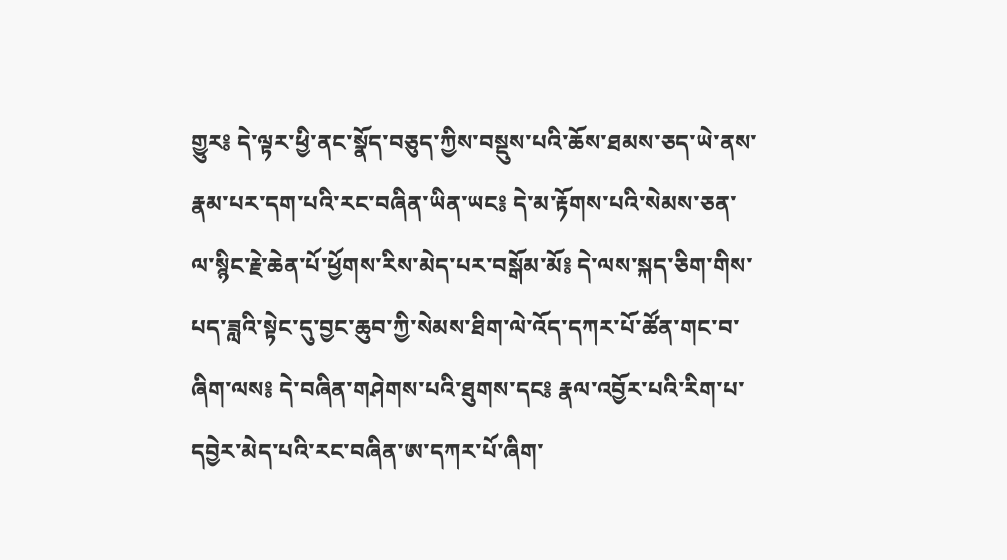གྱུར༔ དེ་ལྟར་ཕྱི་ནང་སྣོད་བཅུད་ཀྱིས་བསྡུས་པའི་ཆོས་ཐམས་ཅད་ཡེ་ནས་རྣམ་པར་དག་པའི་རང་བཞིན་ཡིན་ཡང༔ དེ་མ་རྟོགས་པའི་སེམས་ཅན་ལ་སྙིང་རྗེ་ཆེན་པོ་ཕྱོགས་རིས་མེད་པར་བསྒོམ་མོ༔ དེ་ལས་སྐད་ཅིག་གིས་པད་ཟླའི་སྟེང་དུ་བྱང་ཆུབ་ཀྱི་སེམས་ཐིག་ལེ་འོད་དཀར་པོ་ཚོན་གང་བ་ཞིག་ལས༔ དེ་བཞིན་གཤེགས་པའི་ཐུགས་དང༔ རྣལ་འབྱོར་པའི་རིག་པ་དབྱེར་མེད་པའི་རང་བཞིན་ཨ་དཀར་པོ་ཞིག་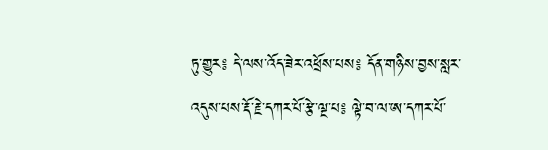ཏུ་གྱུར༔ དེ་ལས་འོད་ཟེར་འཕྲོས་པས༔ དོན་གཉིས་བྱས་སླར་འདུས་པས་རྡོ་རྗེ་དཀར་པོ་རྩེ་ལྔ་པ༔ ལྟེ་བ་ལ་ཨ་དཀར་པོ་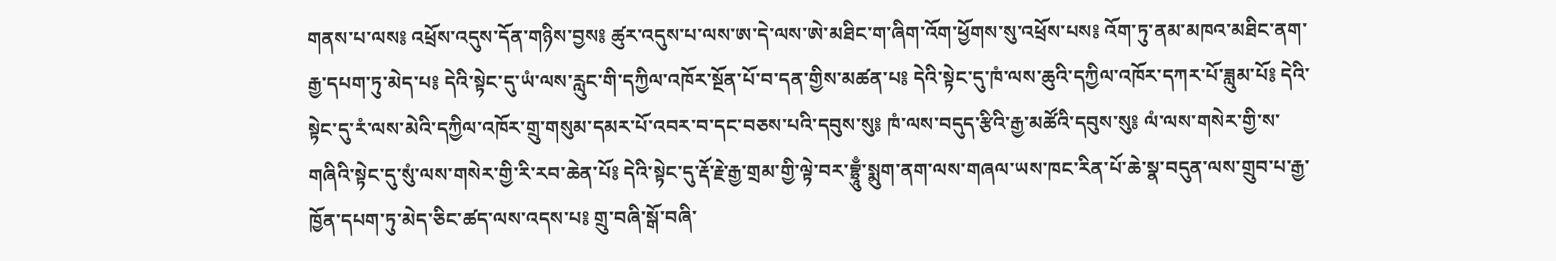གནས་པ་ལས༔ འཕྲོས་འདུས་དོན་གཉིས་བྱས༔ ཚུར་འདུས་པ་ལས་ཨ་དེ་ལས་ཨེ་མཐིང་ག་ཞིག་འོག་ཕྱོགས་སུ་འཕྲོས་པས༔ འོག་ཏུ་ནམ་མཁའ་མཐིང་ནག་རྒྱ་དཔག་ཏུ་མེད་པ༔ དེའི་སྟེང་དུ་ཡཾ་ལས་རླུང་གི་དཀྱིལ་འཁོར་སྔོན་པོ་བ་དན་གྱིས་མཚན་པ༔ དེའི་སྟེང་དུ་ཁཾ་ལས་ཆུའི་དཀྱིལ་འཁོར་དཀར་པོ་ཟླུམ་པོ༔ དེའི་སྟེང་དུ་རཾ་ལས་མེའི་དཀྱིལ་འཁོར་གྲུ་གསུམ་དམར་པོ་འབར་བ་དང་བཅས་པའི་དབུས་སུ༔ ཁཾ་ལས་བདུད་རྩིའི་རྒྱ་མཚོའི་དབུས་སུ༔ ལཾ་ལས་གསེར་གྱི་ས་གཞིའི་སྟེང་དུ་སུཾ་ལས་གསེར་གྱི་རི་རབ་ཆེན་པོ༔ དེའི་སྟེང་དུ་རྡོ་རྗེ་རྒྱ་གྲམ་གྱི་ལྟེ་བར་བྷྲཱུྃ་སྨུག་ནག་ལས་གཞལ་ཡས་ཁང་རིན་པོ་ཆེ་སྣ་བདུན་ལས་གྲུབ་པ་རྒྱ་ཁྱོན་དཔག་ཏུ་མེད་ཅིང་ཚད་ལས་འདས་པ༔ གྲུ་བཞི་སྒོ་བཞི་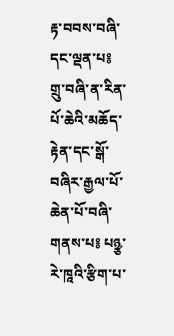རྟ་བབས་བཞི་དང་ལྡན་པ༔ གྲུ་བཞི་ན་རིན་པོ་ཆེའི་མཆོད་རྟེན་དང་སྒོ་བཞིར་རྒྱལ་པོ་ཆེན་པོ་བཞི་གནས་པ༔ པཉྩ་རེ་ཁཱའི་རྩིག་པ་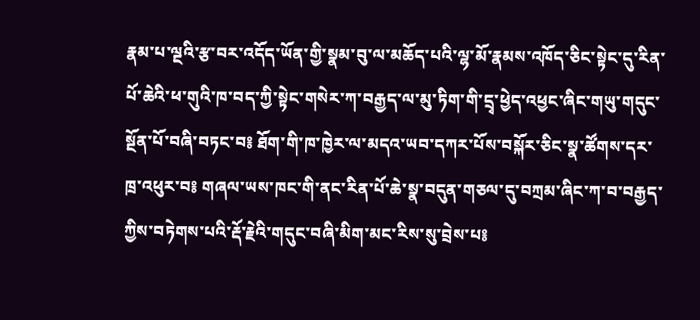རྣམ་པ་ལྔའི་རྩ་བར་འདོད་ཡོན་གྱི་སྣམ་བུ་ལ་མཆོད་པའི་ལྷ་མོ་རྣམས་འཁོད་ཅིང་སྟེང་དུ་རིན་པོ་ཆེའི་ཕ་གུའི་ཁ་བད་ཀྱི་སྟེང་གསེར་ཀ་བརྒྱད་ལ་མུ་ཏིག་གི་དྲྭ་ཕྱེད་འཕྱང་ཞིང་གཡུ་གདུང་སྔོན་པོ་བཞི་བཏང་བ༔ ཐོག་གི་ཁ་ཁྱེར་ལ་མདའ་ཡབ་དཀར་པོས་བསྐོར་ཅིང་སྣ་ཚོགས་དར་ཁྲ་འཕུར་བ༔ གཞལ་ཡས་ཁང་གི་ནང་རིན་པོ་ཆེ་སྣ་བདུན་གཅལ་དུ་བཀྲམ་ཞིང་ཀ་བ་བརྒྱད་ཀྱིས་བཏེགས་པའི་རྡོ་རྗེའི་གདུང་བཞི་མིག་མང་རིས་སུ་བྲེས་པ༔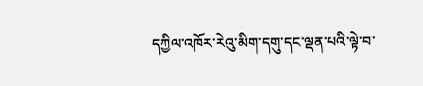དཀྱིལ་འཁོར་རེའུ་མིག་དགུ་དང་ལྡན་པའི་ལྟེ་བ་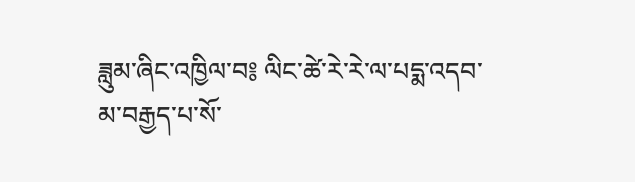ཟླུམ་ཞིང་འཁྱིལ་བ༔ ལིང་ཚེ་རེ་རེ་ལ་པདྨ་འདབ་མ་བརྒྱད་པ་སོ་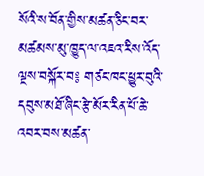སོའི་ས་བོན་གྱིས་མཚན་ཅིང་བར་མཚམས་མུ་ཁྱུད་ལ་འཇའ་རིས་འོད་ལྔས་བསྐོར་བ༔ གཙང་ཁང་ཕྱུར་བུའི་དབུས་མཐོ་ཞིང་རྩེ་མོར་རིན་པོ་ཆེ་འབར་བས་མཚན་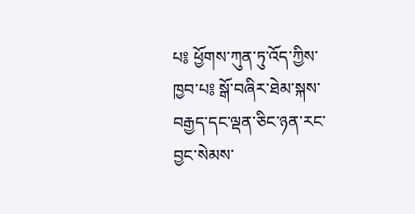པ༔ ཕྱོགས་ཀུན་ཏུ་འོད་ཀྱིས་ཁྱབ་པ༔ སྒོ་བཞིར་ཐེམ་སྐས་བརྒྱད་དང་ལྡན་ཅིང་ཉན་རང་བྱང་སེམས་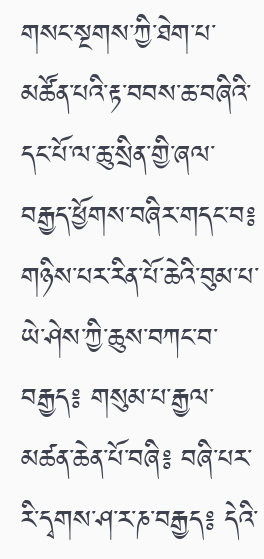གསང་སྔགས་ཀྱི་ཐེག་པ་མཚོན་པའི་རྟ་བབས་ཆ་བཞིའི་དང་པོ་ལ་ཆུ་སྲིན་གྱི་ཞལ་བརྒྱད་ཕྱོགས་བཞིར་གདང་བ༔ གཉིས་པར་རིན་པོ་ཆེའི་བུམ་པ་ཡེ་ཤེས་ཀྱི་ཆུས་བཀང་བ་བརྒྱད༔ གསུམ་པ་རྒྱལ་མཚན་ཆེན་པོ་བཞི༔ བཞི་པར་རི་དྭགས་ཤ་ར་ཎ་བརྒྱད༔ དེའི་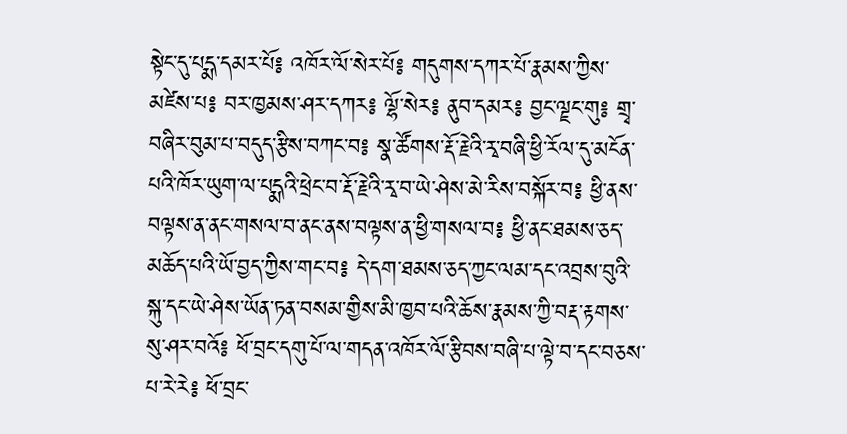སྟེང་དུ་པདྨ་དམར་པོ༔ འཁོར་ལོ་སེར་པོ༔ གདུགས་དཀར་པོ་རྣམས་ཀྱིས་མཛེས་པ༔ བར་ཁྱམས་ཤར་དཀར༔ ལྷོ་སེར༔ ནུབ་དམར༔ བྱང་ལྗང་གུ༔ གྲྭ་བཞིར་བུམ་པ་བདུད་རྩིས་བཀང་བ༔ སྣ་ཚོགས་རྡོ་རྗེའི་རྭ་བཞི་ཕྱི་རོལ་དུ་མངོན་པའི་ཁོར་ཡུག་ལ་པདྨའི་ཕྲེང་བ་རྡོ་རྗེའི་རྭ་བ་ཡེ་ཤེས་མེ་རིས་བསྐོར་བ༔ ཕྱི་ནས་བལྟས་ན་ནང་གསལ་བ་ནང་ནས་བལྟས་ན་ཕྱི་གསལ་བ༔ ཕྱི་ནང་ཐམས་ཅད་མཆོད་པའི་ཡོ་བྱད་ཀྱིས་གང་བ༔ དེ་དག་ཐམས་ཅད་ཀྱང་ལམ་དང་འབྲས་བུའི་སྐུ་དང་ཡེ་ཤེས་ཡོན་ཏན་བསམ་གྱིས་མི་ཁྱབ་པའི་ཆོས་རྣམས་ཀྱི་བརྡ་རྟགས་སུ་ཤར་བའོ༔ ཕོ་བྲང་དགུ་པོ་ལ་གདན་འཁོར་ལོ་རྩིབས་བཞི་པ་ལྟེ་བ་དང་བཅས་པ་རེ་རེ༔ ཕོ་བྲང་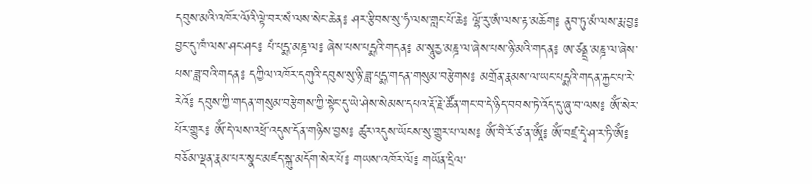དབུས་མའི་འཁོར་ལོའི་ལྟེ་བར་སཾ་ལས་སེང་ཆེན༔ ཤར་རྩིབས་སུ་ཧཾ་ལས་གླང་པོ་ཆེ༔ ལྷོ་རུ་ཨཾ་ལས་རྟ་མཆོག༔ ནུབ་ཏུ་མཾ་ལས་རྨ་བྱ༔ བྱང་དུ་ཁཾ་ལས་ཤང་ཤང༔ པཾ་པདྨ་མཎྜ་ལ༔ ཞེས་པས་པདྨའི་གདན༔ མ་སཱུརྱ་མཎྜ་ལ་ཞེས་པས་ཉི་མའི་གདན༔ ཨ་ཙནྡྲ་མཎྜ་ལ་ཞེས་པས་ཟླ་བའི་གདན༔ དཀྱིལ་འཁོར་དགུའི་དབུས་སུ་ཉི་ཟླ་པདྨ་གདན་གསུམ་བརྩེགས༔ མགྲོན་རྣམས་ལ་ཡང་པདྨའི་གདན་རྐྱང་པ་རེ་རེའོ༔ དབུས་ཀྱི་གདན་གསུམ་བརྩེགས་ཀྱི་སྟེང་དུ་ཡེ་ཤེས་སེམས་དཔའ་རྡོ་རྗེ་ཚོན་གང་བ་དེ་ཉིད་བབས་ཏེ་འོད་དུ་ཞུ་བ་ལས༔ ཨོཾ་སེར་པོར་གྱུར༔ ཨོཾ་དེ་ལས་འཕྲོ་འདུས་དོན་གཉིས་བྱས༔ ཚུར་འདུས་ཡོངས་སུ་གྱུར་པ་ལས༔ ཨོཾ་བཻ་རོ་ཙ་ན་ཨཱོཾ༔ ཨོཾ་བཛྲ་དྭེ་ཤ་ར་ཏི་ཨོཾ༔ བཅོམ་ལྡན་རྣམ་པར་སྣང་མཛད་སྐུ་མདོག་སེར་པོ༔ གཡས་འཁོར་ལོ༔ གཡོན་དྲིལ་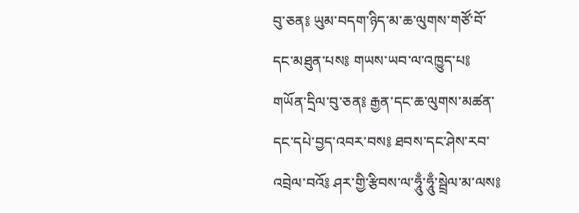བུ་ཅན༔ ཡུམ་བདག་ཉིད་མ་ཆ་ལུགས་གཙོ་བོ་དང་མཐུན་པས༔ གཡས་ཡབ་ལ་འཁྱུད་པ༔ གཡོན་དྲིལ་བུ་ཅན༔ རྒྱན་དང་ཆ་ལུགས་མཚན་དང་དཔེ་བྱད་འབར་བས༔ ཐབས་དང་ཤེས་རབ་འབྲེལ་བའོ༔ ཤར་གྱི་རྩིབས་ལ་ཧཱུྃ་ཧཱུྃ་སྦྲེལ་མ་ལས༔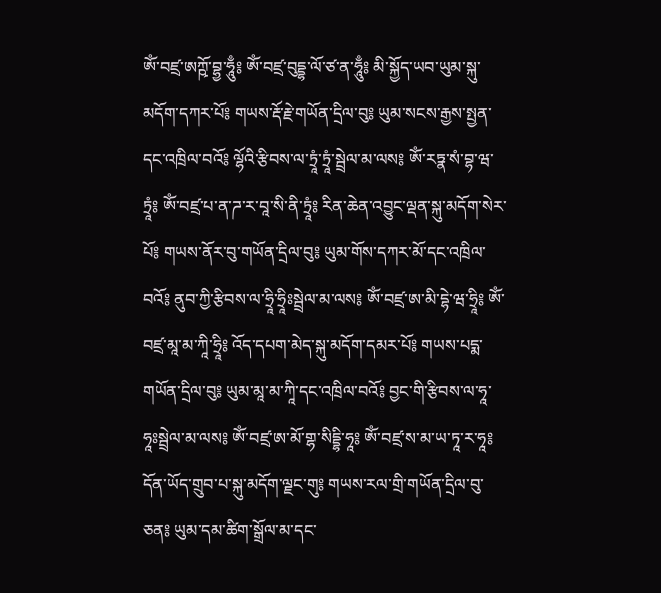ཨོཾ་བཛྲ་ཨཀྵོ་བྷྱ་ཧཱུྃ༔ ཨོཾ་བཛྲ་བུདྡྷ་ལོ་ཙ་ན་ཧཱུྃ༔ མི་སྐྱོད་ཡབ་ཡུམ་སྐུ་མདོག་དཀར་པོ༔ གཡས་རྡོ་རྗེ་གཡོན་དྲིལ་བུ༔ ཡུམ་སངས་རྒྱས་སྤྱན་དང་འཁྲིལ་བའོ༔ ལྷོའི་རྩིབས་ལ་ཏྲཱཾ་ཏྲཱཾ་སྦྲེལ་མ་ལས༔ ཨོཾ་རཏྣ་སཾ་བྷ་ཝ་ཏྲཱཾ༔ ཨོཾ་བཛྲ་པ་ན་ཌ་ར་བཱ་སི་ནི་ཏྲཱཾ༔ རིན་ཆེན་འབྱུང་ལྡན་སྐུ་མདོག་སེར་པོ༔ གཡས་ནོར་བུ་གཡོན་དྲིལ་བུ༔ ཡུམ་གོས་དཀར་མོ་དང་འཁྲིལ་བའོ༔ ནུབ་ཀྱི་རྩིབས་ལ་ཧྲཱི་ཧྲཱིཿསྦྲེལ་མ་ལས༔ ཨོཾ་བཛྲ་ཨ་མི་དྷེ་ཝ་ཧྲཱི༔ ཨོཾ་བཛྲ་མཱ་མ་ཀཱི་ཧྲཱི༔ འོད་དཔག་མེད་སྐུ་མདོག་དམར་པོ༔ གཡས་པདྨ་གཡོན་དྲིལ་བུ༔ ཡུམ་མཱ་མ་ཀཱི་དང་འཁྲིལ་བའོ༔ བྱང་གི་རྩིབས་ལ་ཧཱ་ཧཱཿསྦྲེལ་མ་ལས༔ ཨོཾ་བཛྲ་ཨ་མོ་གྷ་སིདྡྷི་ཧཱ༔ ཨོཾ་བཛྲ་ས་མ་ཡ་ཏཱ་ར་ཧཱ༔ དོན་ཡོད་གྲུབ་པ་སྐུ་མདོག་ལྗང་གུ༔ གཡས་རལ་གྲི་གཡོན་དྲིལ་བུ་ཅན༔ ཡུམ་དམ་ཚིག་སྒྲོལ་མ་དང་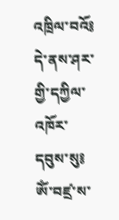འཁྲིལ་བའོ༔ དེ་ནས་ཤར་གྱི་དཀྱིལ་འཁོར་དབུས་སུ༔ ཨོཾ་བཛྲ་ས་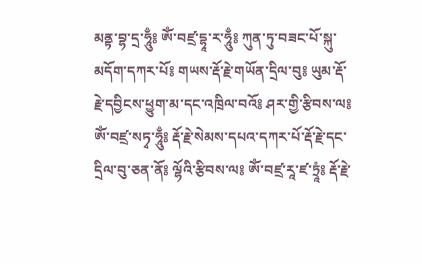མནྟ་བྷ་དྲ་ཧཱུྃ༔ ཨོཾ་བཛྲ་དྷཱ་ར་ཧཱུྃ༔ ཀུན་ཏུ་བཟང་པོ་སྐུ་མདོག་དཀར་པོ༔ གཡས་རྡོ་རྗེ་གཡོན་དྲིལ་བུ༔ ཡུམ་རྡོ་རྗེ་དབྱིངས་ཕྱུག་མ་དང་འཁྲིལ་བའོ༔ ཤར་གྱི་རྩིབས་ལ༔ ཨོཾ་བཛྲ་སཏྭ་ཧཱུྃ༔ རྡོ་རྗེ་སེམས་དཔའ་དཀར་པོ་རྡོ་རྗེ་དང་དྲིལ་བུ་ཅན་ནོ༔ ལྷོའི་རྩིབས་ལ༔ ཨོཾ་བཛྲ་རཱ་ཛ་ཏྲཱཾ༔ རྡོ་རྗེ་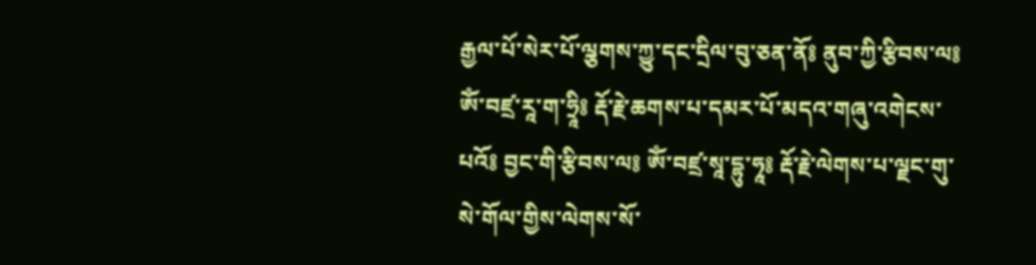རྒྱལ་པོ་སེར་པོ་ལྕགས་ཀྱུ་དང་དྲིལ་བུ་ཅན་ནོ༔ ནུབ་ཀྱི་རྩིབས་ལ༔ ཨོཾ་བཛྲ་རཱ་ག་ཧྲཱི༔ རྡོ་རྗེ་ཆགས་པ་དམར་པོ་མདའ་གཞུ་འགེངས་པའོ༔ བྱང་གི་རྩིབས་ལ༔ ཨོཾ་བཛྲ་སཱ་དྷུ་ཧཱ༔ རྡོ་རྗེ་ལེགས་པ་ལྗང་གུ་སེ་གོལ་གྱིས་ལེགས་སོ་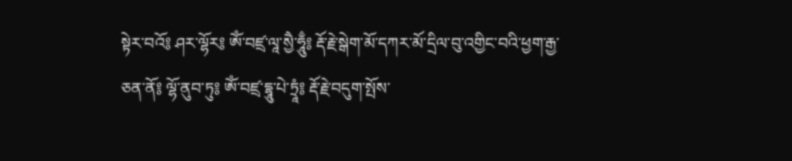སྟེར་བའོ༔ ཤར་ལྷོར༔ ཨོཾ་བཛྲ་ལཱ་སྱཻ་ཧཱུྃ༔ རྡོ་རྗེ་སྒེག་མོ་དཀར་མོ་དྲིལ་བུ་འགྱིང་བའི་ཕྱག་རྒྱ་ཅན་ནོ༔ ལྷོ་ནུབ་ཏུ༔ ཨོཾ་བཛྲ་དྷཱུ་པེ་ཏྲཱཾ༔ རྡོ་རྗེ་བདུག་སྤོས་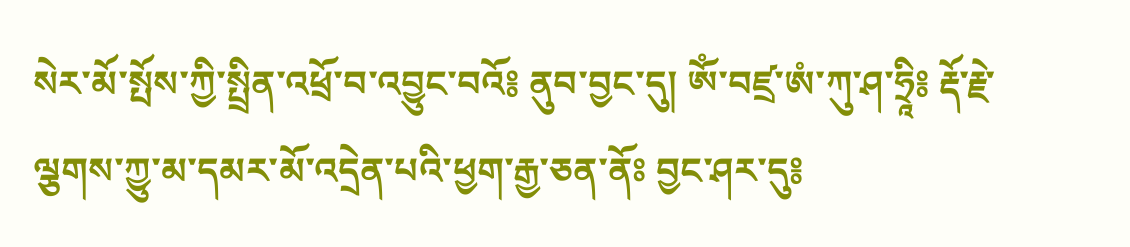སེར་མོ་སྤོས་ཀྱི་སྤྲིན་འཕྲོ་བ་འབྱུང་བའོ༔ ནུབ་བྱང་དུ། ཨོཾ་བཛྲ་ཨཾ་ཀུ་ཤ་ཧྲཱི༔ རྡོ་རྗེ་ལྕགས་ཀྱུ་མ་དམར་མོ་འདྲེན་པའི་ཕྱག་རྒྱ་ཅན་ནོཿ བྱང་ཤར་དུ༔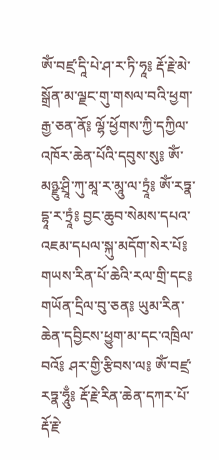ཨོཾ་བཛྲ་དཱི་པེ་ཤ་ར་ཏི་ཧཱ༔ རྡོ་རྗེ་མེ་སྒྲོན་མ་ལྗང་གུ་གསལ་བའི་ཕྱག་རྒྱ་ཅན་ནོ༔ ལྷོ་ཕྱོགས་ཀྱི་དཀྱིལ་འཁོར་ཆེན་པོའི་དབུས་སུ༔ ཨོཾ་མཉྫུ་ཤྲཱི་ཀུ་མཱ་ར་མཱུ་ལ་ཏྲཱཾ༔ ཨོཾ་རཏྣ་དྷཱ་ར་ཏྲཱཾ༔ བྱང་ཆུབ་སེམས་དཔའ་འཇམ་དཔལ་སྐུ་མདོག་སེར་པོ༔ གཡས་རིན་པོ་ཆེའི་རལ་གྲི་དང༔ གཡོན་དྲིལ་བུ་ཅན༔ ཡུམ་རིན་ཆེན་དབྱིངས་ཕྱུག་མ་དང་འཁྲིལ་བའོ༔ ཤར་གྱི་རྩིབས་ལ༔ ཨོཾ་བཛྲ་རཏྣ་ཧཱུྃ༔ རྡོ་རྗེ་རིན་ཆེན་དཀར་པོ་རྡོ་རྗེ་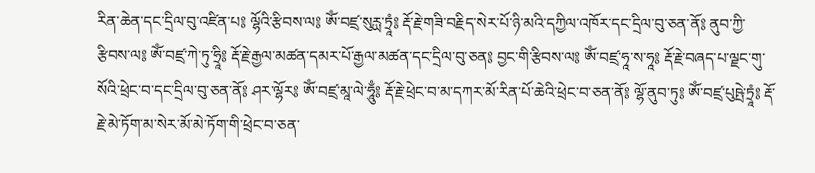རིན་ཆེན་དང་དྲིལ་བུ་འཛིན་པ༔ ལྷོའི་རྩིབས་ལ༔ ཨོཾ་བཛྲ་སུརྻ་ཏྲཱཾ༔ རྡོ་རྗེ་གཟི་བརྗིད་སེར་པོ་ཉི་མའི་དཀྱིལ་འཁོར་དང་དྲིལ་བུ་ཅན་ནོ༔ ནུབ་ཀྱི་རྩིབས་ལ༔ ཨོཾ་བཛྲ་ཀེ་ཏུ་ཧྲཱི༔ རྡོ་རྗེ་རྒྱལ་མཚན་དམར་པོ་རྒྱལ་མཚན་དང་དྲིལ་བུ་ཅན༔ བྱང་གི་རྩིབས་ལ༔ ཨོཾ་བཛྲ་ཧཱ་ས་ཧཱ༔ རྡོ་རྗེ་བཞད་པ་ལྗང་གུ་སོའི་ཕྲེང་བ་དང་དྲིལ་བུ་ཅན་ནོ༔ ཤར་ལྷོར༔ ཨོཾ་བཛྲ་མཱ་ལེ་ཧཱུྃ༔ རྡོ་རྗེ་ཕྲེང་བ་མ་དཀར་མོ་རིན་པོ་ཆེའི་ཕྲེང་བ་ཅན་ནོ༔ ལྷོ་ནུབ་ཏུ༔ ཨོཾ་བཛྲ་པུཥྤེ་ཏྲཱཾ༔ རྡོ་རྗེ་མེ་ཏོག་མ་སེར་མོ་མེ་ཏོག་གི་ཕྲེང་བ་ཅན་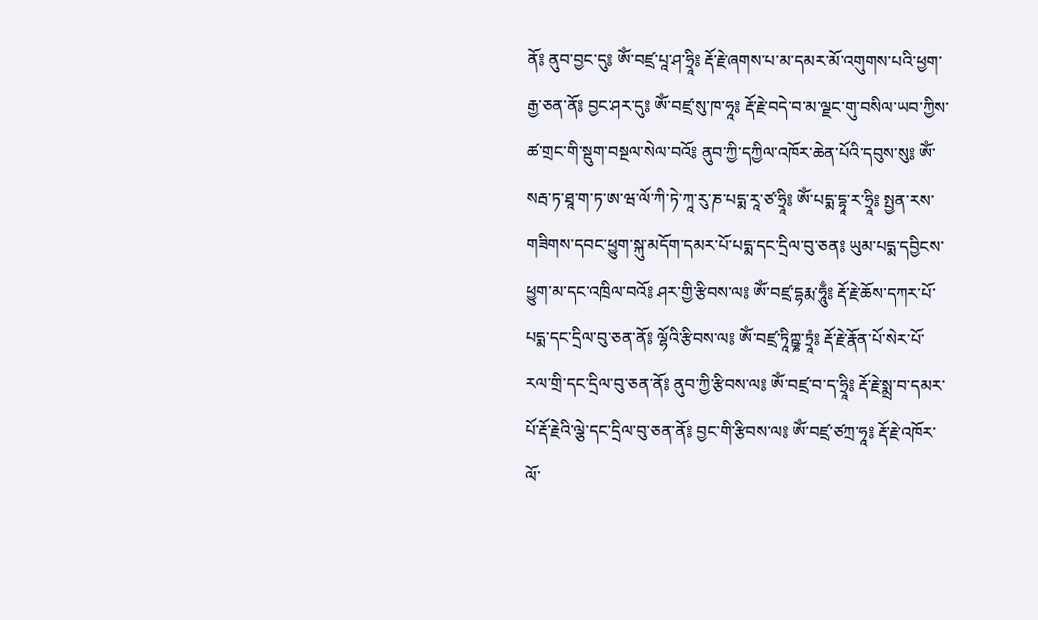ནོ༔ ནུབ་བྱང་དུ༔ ཨོཾ་བཛྲ་པཱ་ཤ་ཧྲཱི༔ རྡོ་རྗེ་ཞགས་པ་མ་དམར་མོ་འགུགས་པའི་ཕྱག་རྒྱ་ཅན་ནོ༔ བྱང་ཤར་དུ༔ ཨོཾ་བཛྲ་སུ་ཁ་ཧཱ༔ རྡོ་རྗེ་བདེ་བ་མ་ལྗང་གུ་བསིལ་ཡབ་ཀྱིས་ཚ་གྲང་གི་སྡུག་བསྔལ་སེལ་བའོ༔ ནུབ་ཀྱི་དཀྱིལ་འཁོར་ཆེན་པོའི་དབུས་སུ༔ ཨོཾ་སརྦ་ཏ་ཐཱ་ག་ཏ་ཨ་ཝ་ལོ་ཀི་ཏེ་ཀཱ་རུ་ཎ་པདྨ་རཱ་ཙ་ཧྲཱི༔ ཨོཾ་པདྨ་དྷཱ་ར་ཧྲཱི༔ སྤྱན་རས་གཟིགས་དབང་ཕྱུག་སྐུ་མདོག་དམར་པོ་པདྨ་དང་དྲིལ་བུ་ཅན༔ ཡུམ་པདྨ་དབྱིངས་ཕྱུག་མ་དང་འཁྲིལ་བའོ༔ ཤར་གྱི་རྩིབས་ལ༔ ཨོཾ་བཛྲ་དྷརྨ་ཧཱུྃ༔ རྡོ་རྗེ་ཆོས་དཀར་པོ་པདྨ་དང་དྲིལ་བུ་ཅན་ནོ༔ ལྷོའི་རྩིབས་ལ༔ ཨོཾ་བཛྲ་ཏཱིཀྵྞ་ཏྲཱཾ༔ རྡོ་རྗེ་རྣོན་པོ་སེར་པོ་རལ་གྲི་དང་དྲིལ་བུ་ཅན་ནོ༔ ནུབ་ཀྱི་རྩིབས་ལ༔ ཨོཾ་བཛྲ་བ་ད་ཧྲཱི༔ རྡོ་རྗེ་སྨྲ་བ་དམར་པོ་རྡོ་རྗེའི་ལྕེ་དང་དྲིལ་བུ་ཅན་ནོ༔ བྱང་གི་རྩིབས་ལ༔ ཨོཾ་བཛྲ་ཙཀྲ་ཧཱ༔ རྡོ་རྗེ་འཁོར་ལོ་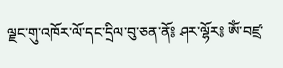ལྗང་གུ་འཁོར་ལོ་དང་དྲིལ་བུ་ཅན་ནོ༔ ཤར་ལྷོར༔ ཨོཾ་བཛྲ་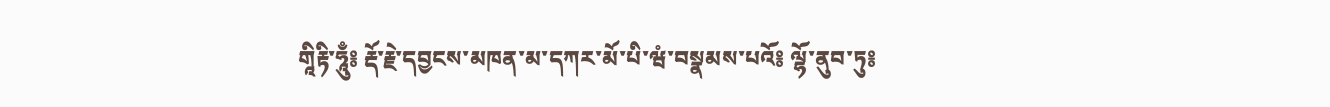གཱིརྟི་ཧཱུྃ༔ རྡོ་རྗེ་དབྱངས་མཁན་མ་དཀར་མོ་པི་ཝཾ་བསྣམས་པའོ༔ ལྷོ་ནུབ་ཏུ༔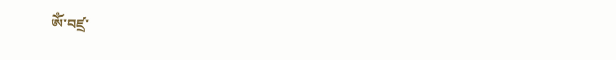ཨོཾ་བཛྲ་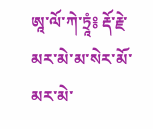ཨཱ་ལོ་ཀེ་ཏྲཱཾ༔ རྡོ་རྗེ་མར་མེ་མ་སེར་མོ་མར་མེ་